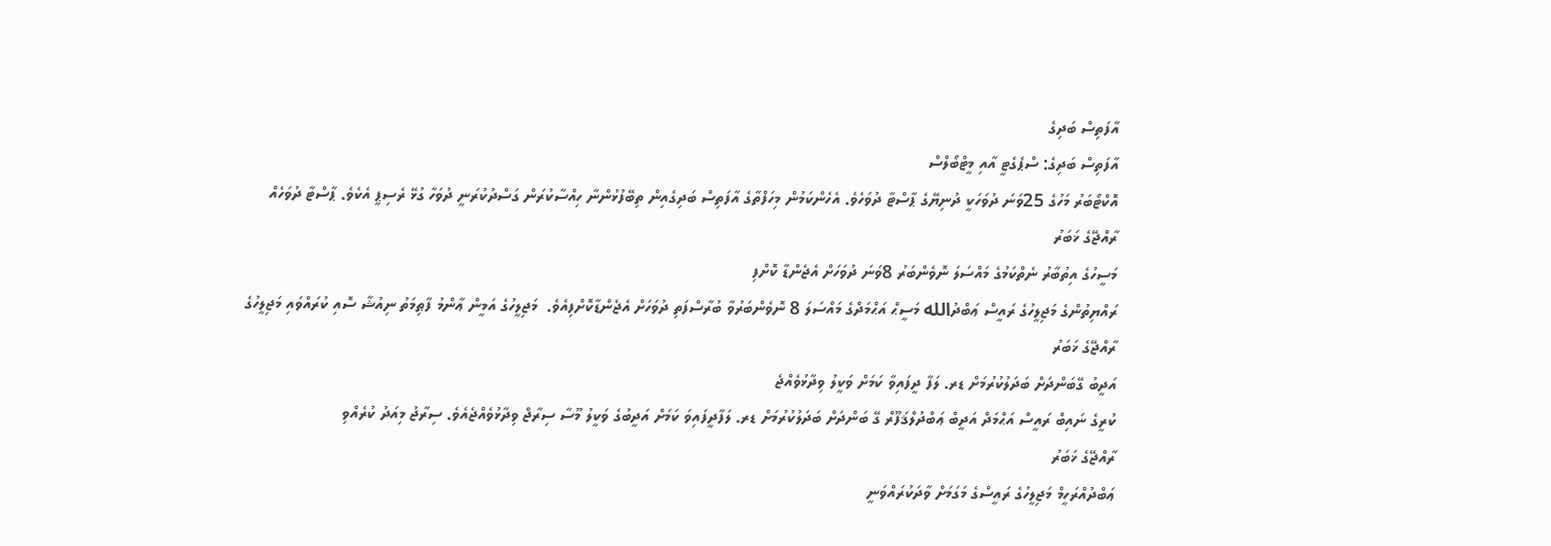އާފަތިސް ބަދިގެ
އާފަތިސް ބަދިގެ: ސްޕެގެޓީ އާއި މީޓްބޯލްސް
އޮކްޓޯބަރު މަހުގެ 25ވަނަ ދުވަހަކީ ދުނިޔޭގެ ޕާސްޓާ ދުވަހެވެ. އެހެންކަމުން މިހަފްތާގެ އާފަތިސް ބަދިގެއިން ތިބޭފުޅުންނާ ހިއްސާކުރަން ގަސްދުކުރަނީ ދުވަހާ ގުޅޭ ރެސިޕީ އެކެވެ. ޕާސްޓާ ދުވަހެއް
ރާއްޖޭގެ ޚަބަރު
މަސީހުގެ އިތުބާރު ނެތްކަމުގެ މައްސަލަ ނޮވެންބަރު 8ވަނަ ދުވަހަށް އެޖެންޑާ ކޮށްފި
ރައްޔިތުންގެ މަޖިލީހުގެ ރައީސް ޢަބްދުالله މަސީޙް އަޙްމަދްގެ މައްސަލަ 8 ނޮވެންބަރުވާ ބުރާސްފަތި ދުވަހަށް އެޖެންޑާކޮށްފިއެވެ.  މަޖިލީހުގެ އަމީން ޢާންމު ފާޠިމަތު ނިއުޝާ ސޮއި ކުރައްވައި މަޖިލީހުގެ
ރާއްޖޭގެ ޚަބަރު
އަދީބު ގޭބަންދަށް ބަދަލުކުރުމަށް ޑރ. ލަފާ ދީފައިވާ ކަމަށް ވަކީލު ވިދާޅުވެއްޖެ
ކުރީގެ ނައިބް ރައީސް އަޙްމަދް އަދީބް ޢަބްދުލްޤަފޫރް ގޭ ބަންދަށް ބަދަލުކުރުމަށް ޑރ. ލަފާދީފައިވަ ކަމަށް އަދީބުގެ ވަކީލު މޫސާ ސިރާޖް ވިދާޅުވެއްޖެއެވެ. ސިރާޖު މިއަދު ކުރެއްވި
ރާއްޖޭގެ ޚަބަރު
ޢަބްދުއްރަހީމް މަޖިލީހުގެ ރައީސްގެ މަގަމަށް ވާދަކުރައްވަނީ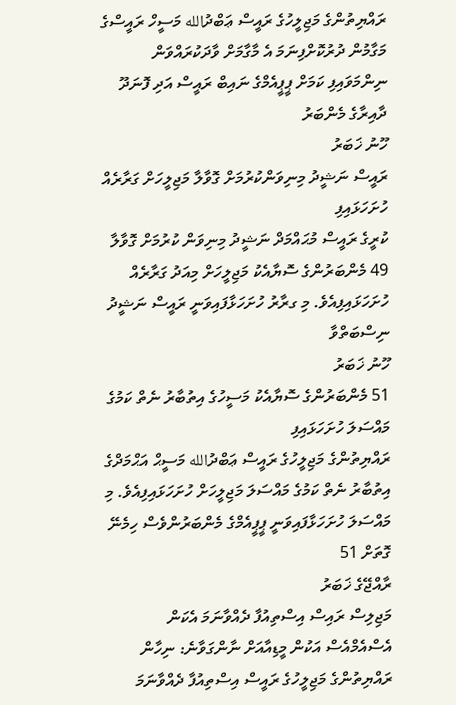ރައްޔިތުންގެ މަޖިލީހުގެ ރައީސް ޢަބްދުالله މަސީހް ރައީސްގެ މަގާމުން ދުރުކޮށްފިނަމަ އެ މާގާމަށް ވާދަކުރައްވަން ނިންމަވައިފި ކަމަށް ޕީޕީއެމްގެ ނައިބް ރައީސް އަދި ފޮނަދޫ ދާއިރާގެ މެންބަރު
ހޫނު ޚަބަރު
ރައީސް ނަޝީދު މިނިވަންކުރުމަށް ގޮވާލާ މަޖިލީހަށް ގަރާރެއް ހުށަހަޅައިފި
ކުރީގެ ރައީސް މުޙައްމަދް ނަޝީދު މިނިވަން ކުރުމަށް ގޮވާލާ 49 މެންބަރުންގެ ސޮޔާއެކު މަޖިލީހަށް މިއަދު ގަރާރެއް ހުށަހަޅައިފިއެވެ. މި ގރާރު ހުށަހަޅާފައިވަނީ ރައީސް ނަޝީދު ނިސްބަތްވާ
ހޫނު ޚަބަރު
51 މެންބަރުންގެ ސޮޔާއެކު މަސީހުގެ އިތުބާރު ނެތް ކަމުގެ މައްސަލަ ހުށަހަޅައިފި
ރައްޔިތުންގެ މަޖިލީހުގެ ރައީސް ޢަބްދުالله މަސީޙް އަޙްމަދްގެ އިތުބާރު ނެތް ކަމުގެ މައްސަލަ މަޖިލީހަށް ހުށަހަޅައިފިއެވެ. މި މައްސަލަ ހުށަހަޅާފައިވަނީ ޕީޕީއެމްގެ މެންބަރުންވެސް ހިމެނޭ ގޮތަށް 51
ރާއްޖޭގެ ޚަބަރު
މަޖިލިސް ރައިސް އިސްތިއުފާ ދެއްވާނަމަ އެކަން އެސްއެމްއެސް އަކުން މީޑިއާއަށް ނާންގަވާނެ: ނިހާން
ރައްޔިތުންގެ މަޖިލީހުގެ ރައީސް އިސްތިއުފާ ދެއްވާނަމަ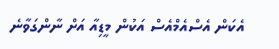އެކަން އެސްއެމްއެސް އަކުން މީޑިއާ އަށް ނާންގަވާނެ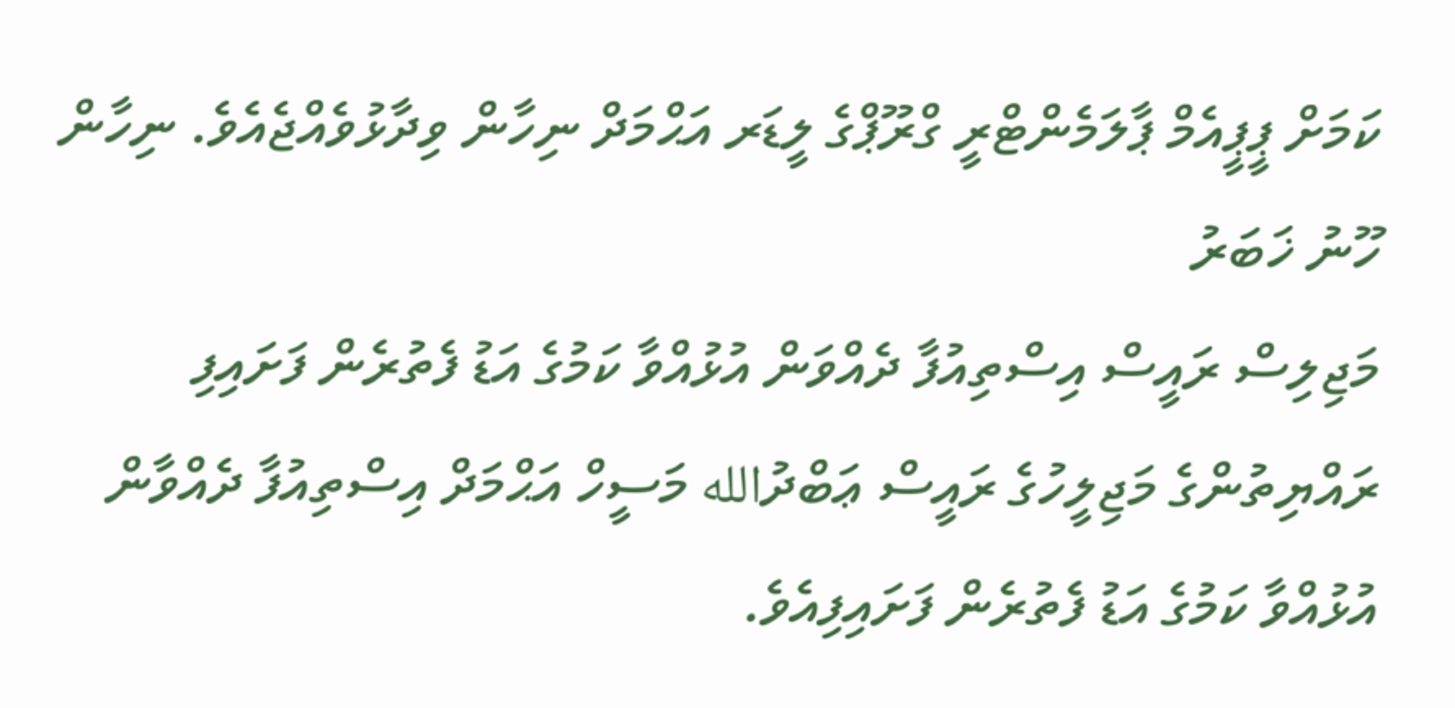ކަމަށް ޕީޕީއެމް ޕާލަމެންޓްރީ ގްރޫޕްގެ ލީޑަރ އަޙްމަދް ނިހާން ވިދާޅުވެއްޖެއެވެ. ނިހާން
ހޫނު ޚަބަރު
މަޖިލިސް ރައީސް އިސްތިއުފާ ދެއްވަން އުޅުއްވާ ކަމުގެ އަޑު ފެތުރެން ފަށައިފި
ރައްޔިތުންގެ މަޖިލީހުގެ ރައީސް ޢަބްދުالله މަސީހް އަޙްމަދް އިސްތިއުފާ ދެއްވާން އުޅުއްވާ ކަމުގެ އަޑު ފެތުރެން ފަށައިފިއެވެ.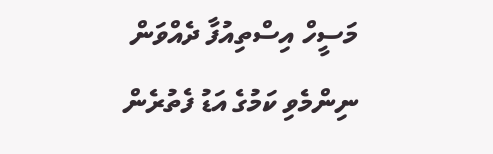މަސީހް އިސްތިއުފާ ދެއްވަން ނިންމެވި ކަމުގެ އަޑު ފެތުރެން